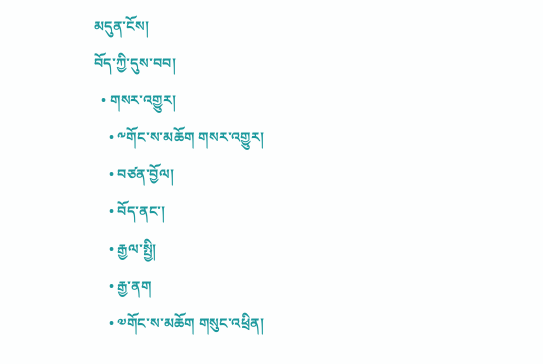མདུན་ངོས།
བོད་ཀྱི་དུས་བབ།
  • གསར་འགྱུར།
    • ༸གོང་ས་མཆོག གསར་འགྱུར།
    • བཙན་བྱོལ།
    • བོད་ནང་།
    • རྒྱལ་སྤྱི།
    • རྒྱ་ནག
    • ༧གོང་ས་མཆོག གསུང་འཕྲིན།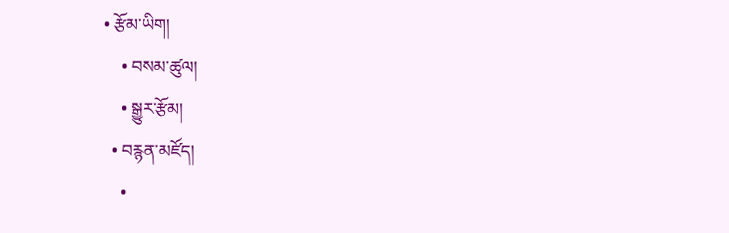• རྩོམ་ཡིག།
    • བསམ་ཚུལ།
    • སྒྱུར་རྩོམ།
  • བརྙན་མཛོད།
    •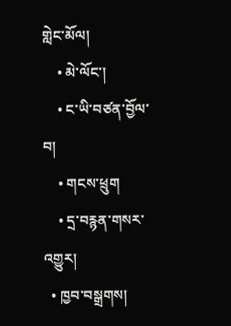གླེང་མོལ།
    • མེ་ལོང་།
    • ང་ཡི་བཙན་བྱོལ་བ།
    • གངས་ཕྲུག
    • དྲ་བརྙན་གསར་འགྱུར།
  • ཁྱབ་བསྒྲགས།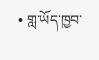• གླ་ཡོད་ཁྱབ་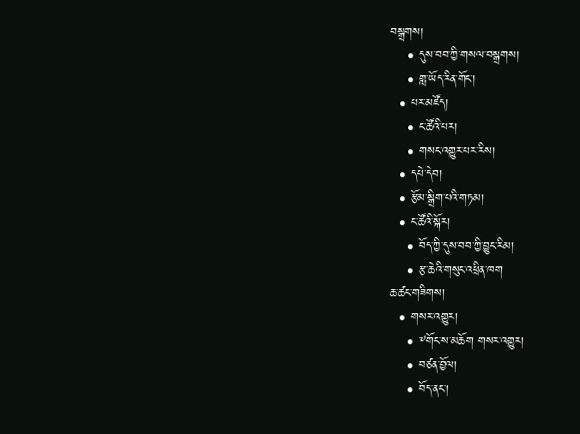བསྒྲགས།
    • དུས་བབ་ཀྱི་གསལ་བསྒྲགས།
    • གླ་ཡོད་རིན་གོང་།
  • པར་མཛོད།
    • ང་ཚོའི་པར།
    • གསང་འགྱུར་པར་རིས།
  • དཔེ་དེབ།
  • རྩོམ་སྒྲིག་པའི་གཏམ།
  • ང་ཚོའི་སྐོར།
    • བོད་ཀྱི་དུས་བབ་ཀྱི་བྱུང་རིམ།
    • རྩ་ཆེའི་གསུང་འཕྲིན་ཁག
ཆ་ཚང་གཟིགས།
  • གསར་འགྱུར།
    • ༸གོང་ས་མཆོག གསར་འགྱུར།
    • བཙན་བྱོལ།
    • བོད་ནང་།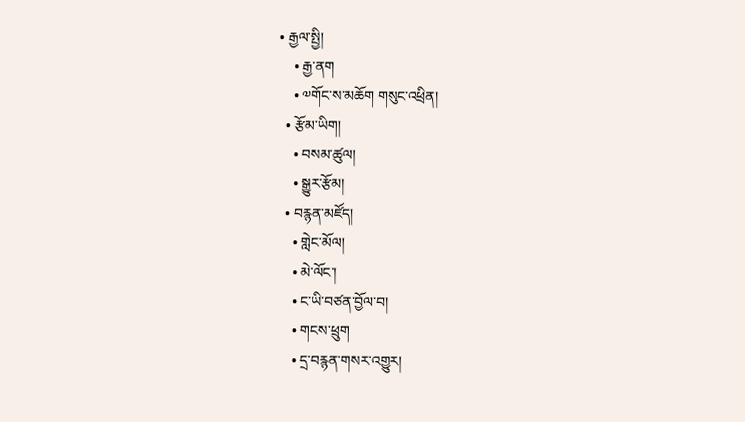• རྒྱལ་སྤྱི།
    • རྒྱ་ནག
    • ༧གོང་ས་མཆོག གསུང་འཕྲིན།
  • རྩོམ་ཡིག།
    • བསམ་ཚུལ།
    • སྒྱུར་རྩོམ།
  • བརྙན་མཛོད།
    • གླེང་མོལ།
    • མེ་ལོང་།
    • ང་ཡི་བཙན་བྱོལ་བ།
    • གངས་ཕྲུག
    • དྲ་བརྙན་གསར་འགྱུར།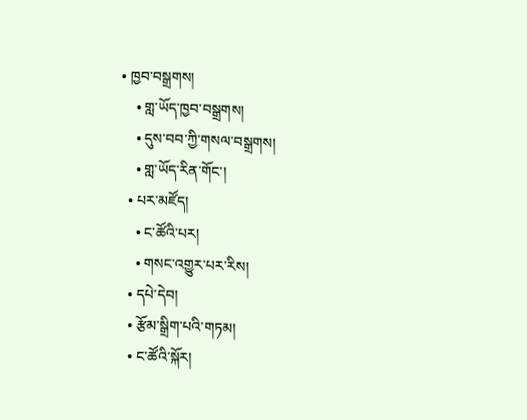• ཁྱབ་བསྒྲགས།
    • གླ་ཡོད་ཁྱབ་བསྒྲགས།
    • དུས་བབ་ཀྱི་གསལ་བསྒྲགས།
    • གླ་ཡོད་རིན་གོང་།
  • པར་མཛོད།
    • ང་ཚོའི་པར།
    • གསང་འགྱུར་པར་རིས།
  • དཔེ་དེབ།
  • རྩོམ་སྒྲིག་པའི་གཏམ།
  • ང་ཚོའི་སྐོར།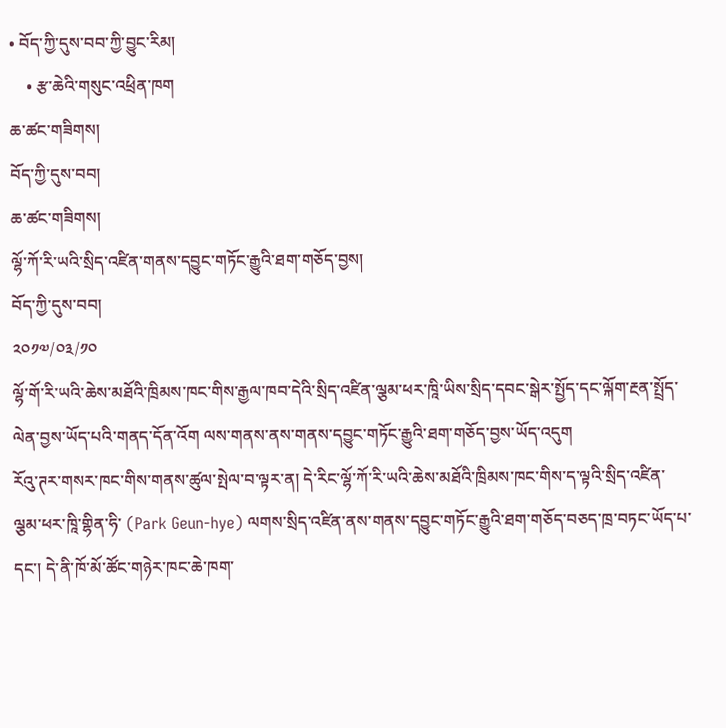• བོད་ཀྱི་དུས་བབ་ཀྱི་བྱུང་རིམ།
    • རྩ་ཆེའི་གསུང་འཕྲིན་ཁག
ཆ་ཚང་གཟིགས།
བོད་ཀྱི་དུས་བབ།
ཆ་ཚང་གཟིགས།
ལྷོ་ཀོ་རི་ཡའི་སྲིད་འཛིན་གནས་དབྱུང་གཏོང་རྒྱུའི་ཐག་གཅོད་བྱས།
བོད་ཀྱི་དུས་བབ།
༢༠༡༧/༠༣/༡༠
ལྷོ་གོ་རི་ཡའི་ཆེས་མཐོའི་ཁྲིམས་ཁང་གིས་རྒྱལ་ཁབ་དེའི་སྲིད་འཛིན་ལྕམ་ཕར་ཁཱི་ཡིས་སྲིད་དབང་སྒེར་སྤྱོད་དང་ལྐོག་རྔན་སྤྲོད་ལེན་བྱས་ཡོད་པའི་གནད་དོན་འོག ལས་གནས་ནས་གནས་དབྱུང་གཏོང་རྒྱུའི་ཐག་གཅོད་བྱས་ཡོད་འདུག
རོའུ་ཊར་གསར་ཁང་གིས་གནས་ཚུལ་སྤེལ་བ་ལྟར་ན། དེ་རིང་ལྷོ་ཀོ་རི་ཡའི་ཆེས་མཐོའི་ཁྲིམས་ཁང་གིས་ད་ལྟའི་སྲིད་འཛིན་ལྕམ་ཕར་ཁཱི་གྷིན་ཧི་ (Park Geun-hye) ལགས་སྲིད་འཛིན་ནས་གནས་དབྱུང་གཏོང་རྒྱུའི་ཐག་གཅོད་བཅད་ཁྲ་བཏང་ཡོད་པ་དང་། དེ་ནི་ཁོ་མོ་ཚོང་གཉེར་ཁང་ཆེ་ཁག་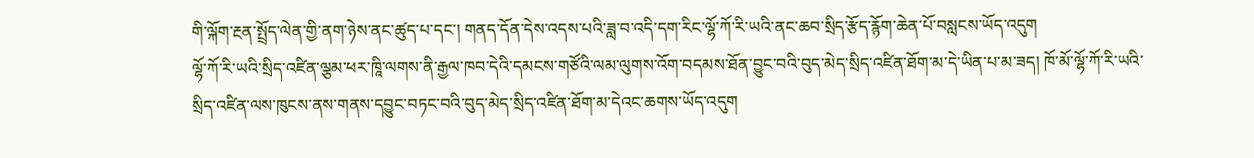གི་ལྐོག་རྔན་སྤྲོད་ལེན་གྱི་ནག་ཉེས་ནང་ཚུད་པ་དང་། གནད་དོན་དེས་འདས་པའི་ཟླ་བ་འདི་དག་རིང་ལྷོ་ཀོ་རི་ཡའི་ནང་ཆབ་སྲིད་རྩོད་རྙོག་ཆེན་པོ་བསླངས་ཡོད་འདུག
ལྷོ་ཀོ་རི་ཡའི་སྲིད་འཛིན་ལྕམ་ཕར་ཁཱི་ལགས་ནི་རྒྱལ་ཁབ་དེའི་དམངས་གཙོའི་ལམ་ལུགས་འོག་བདམས་ཐོན་བྱུང་བའི་བུད་མེད་སྲིད་འཛིན་ཐོག་མ་དེ་ཡིན་པ་མ་ཟད། ཁོ་མོ་ལྷོ་ཀོ་རི་ཡའི་སྲིད་འཛིན་ལས་ཁུངས་ནས་གནས་དབྱུང་བཏང་བའི་བུད་མེད་སྲིད་འཛིན་ཐོག་མ་དེའང་ཆགས་ཡོད་འདུག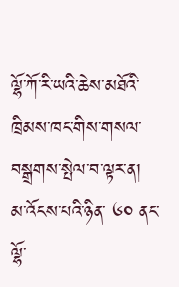ལྷོ་ཀོ་རི་ཡའི་ཆེས་མཐོའི་ཁྲིམས་ཁང་གིས་གསལ་བསྒྲགས་སྤེལ་བ་ལྟར་ན། མ་འོངས་པའི་ཉིན་ ༦༠ ནང་ལྷོ་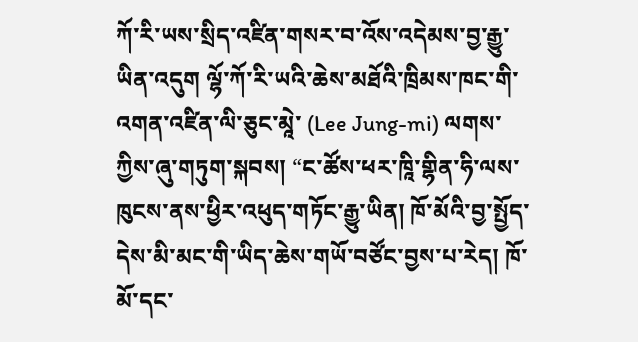ཀོ་རི་ཡས་སྲིད་འཛིན་གསར་བ་འོས་འདེམས་བྱ་རྒྱུ་ཡིན་འདུག ལྷོ་ཀོ་རི་ཡའི་ཆེས་མཐོའི་ཁྲིམས་ཁང་གི་འགན་འཛིན་ལི་ཅུང་མཱེ་ (Lee Jung-mi) ལགས་ཀྱིས་ཞུ་གཏུག་སྐབས། “ང་ཚོས་ཕར་ཁཱི་གྷིན་ཧི་ལས་ཁུངས་ནས་ཕྱིར་འཕུད་གཏོང་རྒྱུ་ཡིན། ཁོ་མོའི་བྱ་སྤྱོད་དེས་མི་མང་གི་ཡིད་ཆེས་གཡོ་བཙོང་བྱས་པ་རེད། ཁོ་མོ་དང་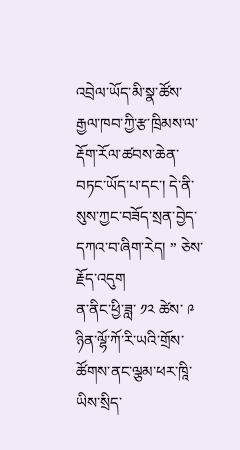འབྲེལ་ཡོད་མི་སྣ་ཚོས་རྒྱལ་ཁབ་ཀྱི་རྩ་ཁྲིམས་ལ་རྡོག་རོལ་ཚབས་ཆེན་བཏང་ཡོད་པ་དང་། དེ་ནི་སུས་ཀྱང་བཟོད་སྲན་བྱེད་དཀའ་བ་ཞིག་རེད། ” ཅེས་རྗོད་འདུག
ན་ནིང་ཕྱི་ཟླ་ ༡༢ ཚེས་ ༩ ཉིན་ལྷོ་ཀོ་རི་ཡའི་གྲོས་ཚོགས་ནང་ལྕམ་ཕར་ཁཱི་ཡིས་སྲིད་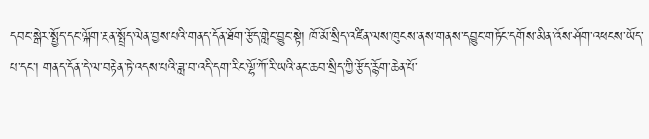དབང་སྒེར་སྤྱོད་དང་ལྐོག་རྔན་སྤྲོད་ལེན་བྱས་པའི་གནད་དོན་ཐོག་རྩོད་གླེང་བྱུང་སྟེ། ཁོ་མོ་སྲིད་འཛིན་ལས་ཁུངས་ནས་གནས་དབྱུང་གཏོང་དགོས་མིན་འོས་ཤོག་འཕངས་ཡོད་པ་དང་། གནད་དོན་དེ་ལ་བརྟེན་ཏེ་འདས་པའི་ཟླ་བ་འདི་དག་རིང་ལྷོ་ཀོ་རི་ཡའི་ནང་ཆབ་སྲིད་ཀྱི་རྩོད་རྙོག་ཆེན་པོ་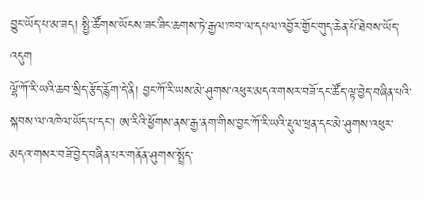བྱུང་ཡོད་པ་མ་ཟད། སྤྱི་ཚོགས་ཡོངས་ཟང་ཟིང་ཆགས་ཏེ་རྒྱལ་ཁབ་ལ་དཔལ་འབྱོར་གྱོང་གུད་ཆེན་པོ་ཐེབས་ཡོད་འདུག
ལྷོ་ཀོ་རི་ཡའི་ཆབ་སྲིད་རྩོད་རྙོག་དེ་ནི། བྱང་ཀོ་རི་ཡས་མེ་ཤུགས་འཕུར་མདའ་གསར་བཟོ་དང་ཚོད་ལྟ་བྱེད་བཞིན་པའི་སྐབས་ལ་འཁེལ་ཡོད་པ་དང་། ཨ་རིའི་ཕྱོགས་ནས་རྒྱ་ནག་གིས་བྱང་ཀོ་རི་ཡའི་རྡུལ་ཕྲན་དང་མེ་ཤུགས་འཕུར་མདའ་གསར་བཟོ་བྱེད་བཞིན་པར་གནོན་ཤུགས་སྤྲོད་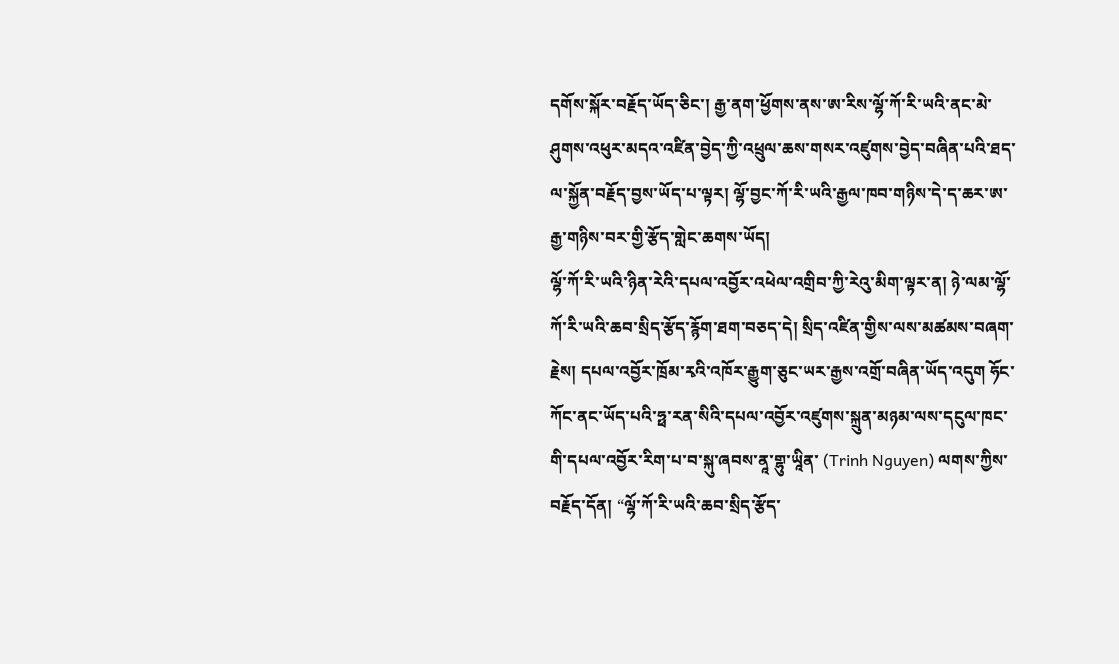དགོས་སྐོར་བརྗོད་ཡོད་ཅིང་། རྒྱ་ནག་ཕྱོགས་ནས་ཨ་རིས་ལྷོ་ཀོ་རི་ཡའི་ནང་མེ་ཤུགས་འཕུར་མདའ་འཛིན་བྱེད་ཀྱི་འཕྲུལ་ཆས་གསར་འཛུགས་བྱེད་བཞིན་པའི་ཐད་ལ་སྐྱོན་བརྗོད་བྱས་ཡོད་པ་ལྟར། ལྷོ་བྱང་ཀོ་རི་ཡའི་རྒྱལ་ཁབ་གཉིས་དེ་ད་ཆར་ཨ་རྒྱ་གཉིས་བར་གྱི་རྩོད་གླེང་ཆགས་ཡོད།
ལྷོ་ཀོ་རི་ཡའི་ཉིན་རེའི་དཔལ་འབྱོར་འཕེལ་འགྲིབ་ཀྱི་རེའུ་མིག་ལྟར་ན། ཉེ་ལམ་ལྷོ་ཀོ་རི་ཡའི་ཆབ་སྲིད་རྩོད་རྙོག་ཐག་བཅད་དེ། སྲིད་འཛིན་གྱིས་ལས་མཚམས་བཞག་རྗེས། དཔལ་འབྱོར་ཁྲོམ་རྭའི་འཁོར་རྒྱུག་ཅུང་ཡར་རྒྱས་འགྲོ་བཞིན་ཡོད་འདུག ཧོང་ཀོང་ནང་ཡོད་པའི་ཧྥ་རན་སིའི་དཔལ་འབྱོར་འཛུགས་སྐྲུན་མཉམ་ལས་དངུལ་ཁང་གི་དཔལ་འབྱོར་རིག་པ་བ་སྐུ་ཞབས་ནཱ་གྷུ་ཡཱིན་ (Trinh Nguyen) ལགས་ཀྱིས་བརྗོད་དོན། “ལྷོ་ཀོ་རི་ཡའི་ཆབ་སྲིད་རྩོད་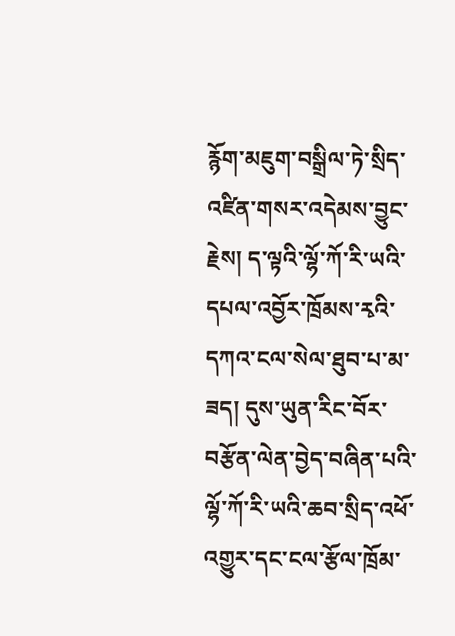རྙོག་མཇུག་བསྒྲིལ་ཏེ་སྲིད་འཛིན་གསར་འདེམས་བྱུང་རྗེས། ད་ལྟའི་ལྷོ་ཀོ་རི་ཡའི་དཔལ་འབྱོར་ཁྲོམས་རྭའི་དཀའ་ངལ་སེལ་ཐུབ་པ་མ་ཟད། དུས་ཡུན་རིང་བོར་བརྩོན་ལེན་བྱེད་བཞིན་པའི་ལྷོ་ཀོ་རི་ཡའི་ཆབ་སྲིད་འཕོ་འགྱུར་དང་ངལ་རྩོལ་ཁྲོམ་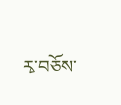རྭ་བཅོས་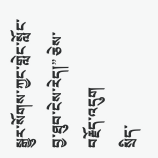སྒྱུར་སོགས་ཀྱང་གླེང་སློང་བྱ་ཐུབ་ངེས་རེད།” ཅེས་བརྗོད་འདུག
སྲིད་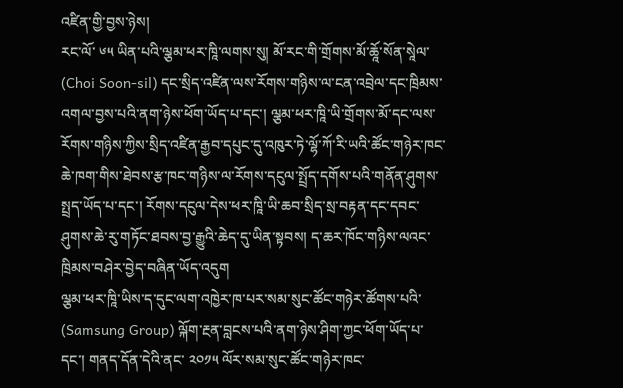འཛིན་གྱི་བྱས་ཉེས།
རང་ལོ་ ༦༥ ཡིན་པའི་ལྕམ་ཕར་ཁཱི་ལགས་སུ། མོ་རང་གི་གྲོགས་མོ་ཆཱོ་སོན་སཱེལ་ (Choi Soon-sil) དང་སྲིད་འཛིན་ལས་རོགས་གཉིས་ལ་ངན་འབྲེལ་དང་ཁྲིམས་འགལ་བྱས་པའི་ནག་ཉེས་ཕོག་ཡོད་པ་དང་། ལྕམ་ཕར་ཁཱི་ཡི་གྲོགས་མོ་དང་ལས་རོགས་གཉིས་ཀྱིས་སྲིད་འཛིན་རྒྱབ་དཔུང་དུ་འཁུར་ཏེ་ལྷོ་ཀོ་རི་ཡའི་ཚོང་གཉེར་ཁང་ཆེ་ཁག་གིས་ཐེབས་རྩ་ཁང་གཉིས་ལ་རོགས་དངུལ་སྤྲོད་དགོས་པའི་གནོན་ཤུགས་སྤྲད་ཡོད་པ་དང་། རོགས་དངུལ་དེས་ཕར་ཁཱི་ཡི་ཆབ་སྲིད་སྲ་བརྟན་དང་དབང་ཤུགས་ཆེ་རུ་གཏོང་ཐབས་བྱ་རྒྱུའི་ཆེད་དུ་ཡིན་སྟབས། ད་ཆར་ཁོང་གཉིས་ལའང་ཁྲིམས་བཤེར་བྱེད་བཞིན་ཡོད་འདུག
ལྕམ་ཕར་ཁཱི་ཡིས་ད་དུང་ལག་འཁྱེར་ཁ་པར་སམ་སུང་ཚོང་གཉེར་ཚོགས་པའི་ (Samsung Group) ལྐོག་རྔན་བླངས་པའི་ནག་ཉེས་ཤིག་ཀྱང་ཕོག་ཡོད་པ་དང་། གནད་དོན་དེའི་ནང་ ༢༠༡༥ ལོར་སམ་སུང་ཚོང་གཉེར་ཁང་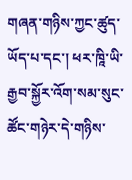གཞན་གཉིས་ཀྱང་ཚུད་ཡོད་པ་དང་། ཕར་ཁཱི་ཡི་རྒྱབ་སྐྱོར་འོག་སམ་སུང་ཚོང་གཉེར་དེ་གཉིས་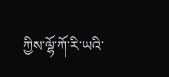ཀྱིས་ལྷོ་ཀོ་རི་ཡའི་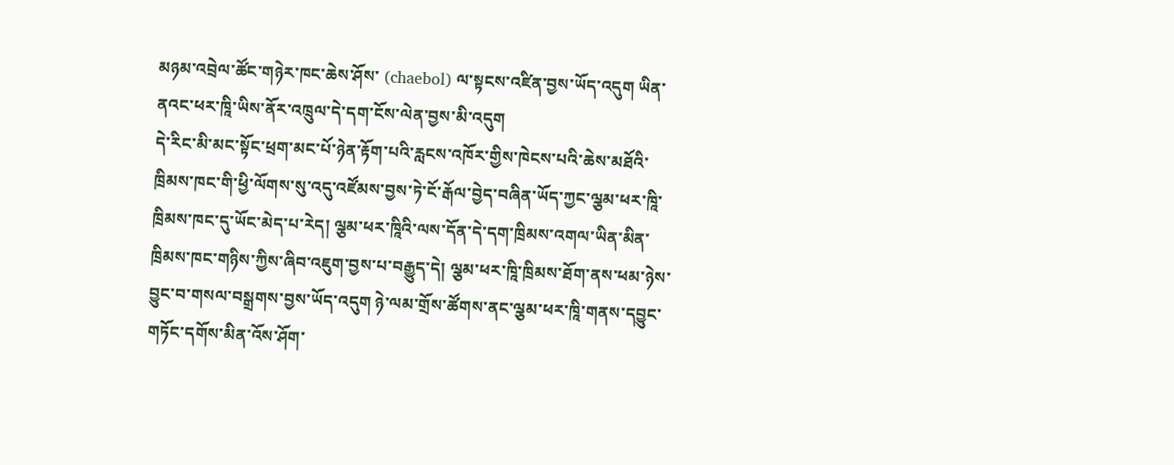མཉམ་འབྲེལ་ཚོང་གཉེར་ཁང་ཆེས་ཤོས་ (chaebol) ལ་སྟངས་འཛིན་བྱས་ཡོད་འདུག ཡིན་ནའང་ཕར་ཁཱི་ཡིས་ནོར་འཁྲུལ་དེ་དག་ངོས་ལེན་བྱས་མི་འདུག
དེ་རིང་མི་མང་སྟོང་ཕྲག་མང་པོ་ཉེན་རྟོག་པའི་རླངས་འཁོར་གྱིས་ཁེངས་པའི་ཆེས་མཐོའི་ཁྲིམས་ཁང་གི་ཕྱི་ལོགས་སུ་འདུ་འཛོམས་བྱས་ཏེ་ངོ་རྒོལ་བྱེད་བཞིན་ཡོད་ཀྱང་ལྕམ་ཕར་ཁཱི་ཁྲིམས་ཁང་དུ་ཡོང་མེད་པ་རེད། ལྕམ་ཕར་ཁཱིའི་ལས་དོན་དེ་དག་ཁྲིམས་འགལ་ཡིན་མིན་ཁྲིམས་ཁང་གཉིས་ཀྱིས་ཞིབ་འཇུག་བྱས་པ་བརྒྱུད་དེ། ལྕམ་ཕར་ཁཱི་ཁྲིམས་ཐོག་ནས་ཕམ་ཉེས་བྱུང་བ་གསལ་བསྒྲགས་བྱས་ཡོད་འདུག ཉེ་ལམ་གྲོས་ཚོགས་ནང་ལྕམ་ཕར་ཁཱི་གནས་དབྱུང་གཏོང་དགོས་མིན་འོས་ཤོག་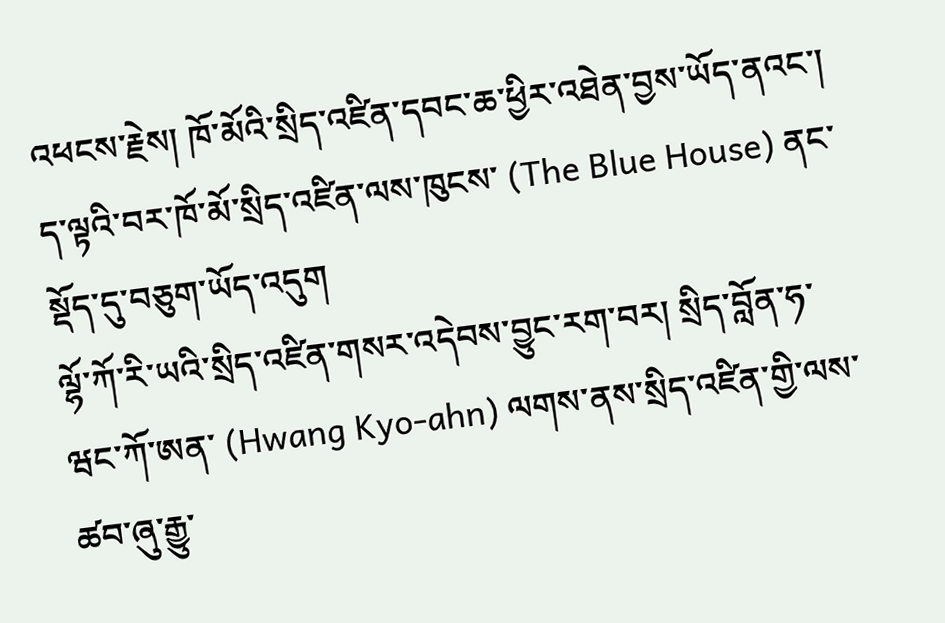འཕངས་རྗེས། ཁོ་མོའི་སྲིད་འཛིན་དབང་ཆ་ཕྱིར་འཐེན་བྱས་ཡོད་ནའང་། ད་ལྟའི་བར་ཁོ་མོ་སྲིད་འཛིན་ལས་ཁུངས་ (The Blue House) ནང་སྡོད་དུ་བཅུག་ཡོད་འདུག
ལྷོ་ཀོ་རི་ཡའི་སྲིད་འཛིན་གསར་འདེབས་བྱུང་རག་བར། སྲིད་བློན་ཧ་ཝང་ཀོ་ཨན་ (Hwang Kyo-ahn) ལགས་ནས་སྲིད་འཛིན་གྱི་ལས་ཚབ་ཞུ་རྒྱུ་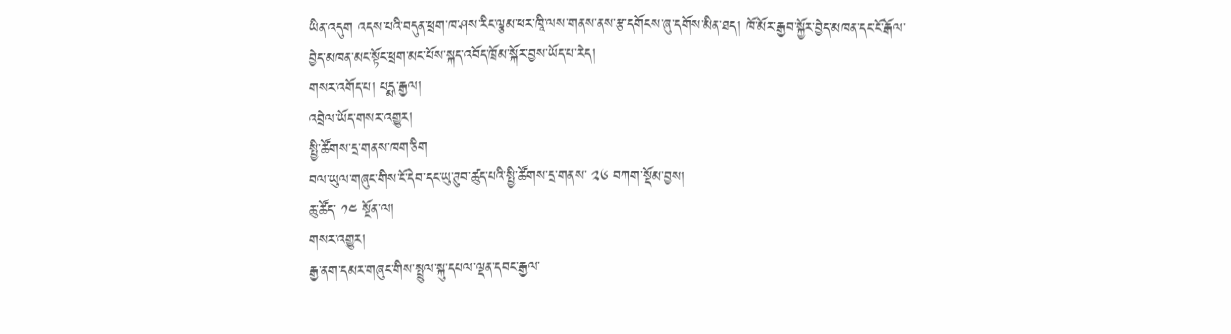ཡིན་འདུག འདས་པའི་བདུན་ཕྲག་ཁ་ཤས་རིང་ལྕམ་ཕར་ཁཱི་ལས་གནས་ནས་རྩ་དགོངས་ཞུ་དགོས་མིན་ཐད། ཁོ་མོར་རྒྱབ་སྐྱོར་བྱེད་མཁན་དང་ངོ་རྒོལ་བྱེད་མཁན་མང་སྟོང་ཕྲག་མང་པོས་སྐད་འབོད་ཁྲོམ་སྐོར་བྱས་ཡོད་པ་རེད།
གསར་འགོད་པ། པདྨ་རྒྱལ།
འབྲེལ་ཡོད་གསར་འགྱུར།
སྤྱི་ཚོགས་དྲ་གནས་ཁག་ཅིག
བལ་ཡུལ་གཞུང་གིས་ངོ་དེབ་དང་ཡུ་ཊུབ་ཚུད་པའི་སྤྱི་ཚོགས་དྲ་གནས་ ༢༦ བཀག་སྡོམ་བྱས།
ཆུ་ཚོད་ ༡༤ སྔོན་ལ།
གསར་འགྱུར།
རྒྱ་ནག་དམར་གཞུང་གིས་སྤྲུལ་སྐུ་དཔལ་ལྡན་དབང་རྒྱལ་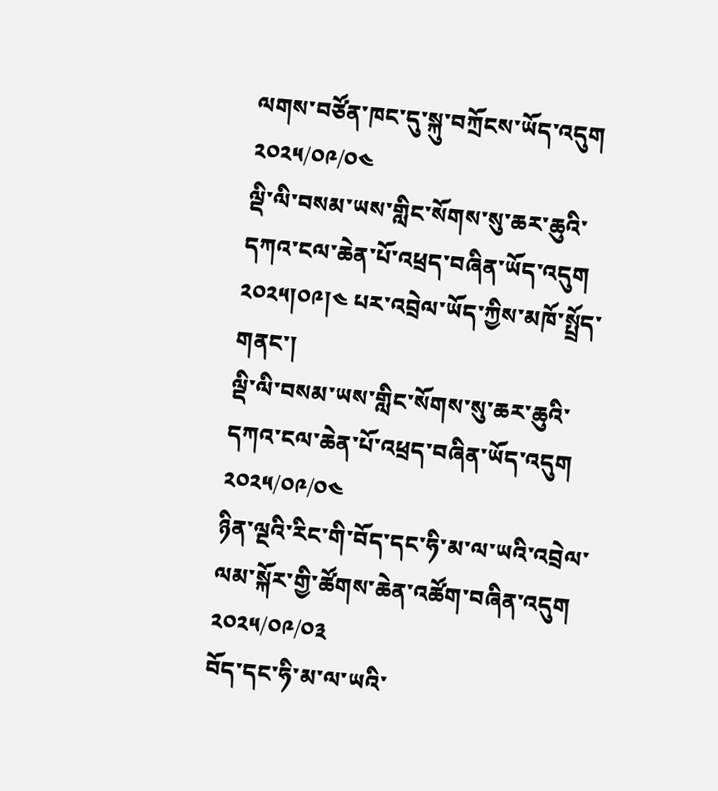ལགས་བཙོན་ཁང་དུ་སྐུ་བཀྲོངས་ཡོད་འདུག
༢༠༢༥/༠༩/༠༤
ལྡི་ལི་བསམ་ཡས་གླིང་སོགས་སུ་ཆར་ཆུའི་དཀའ་ངལ་ཆེན་པོ་འཕྲད་བཞིན་ཡོད་འདུག  ༢༠༢༥།༠༩།༤ པར་འབྲེལ་ཡོད་ཀྱིས་མཁོ་སྤྲོད་གནང་།
ལྡི་ལི་བསམ་ཡས་གླིང་སོགས་སུ་ཆར་ཆུའི་དཀའ་ངལ་ཆེན་པོ་འཕྲད་བཞིན་ཡོད་འདུག
༢༠༢༥/༠༩/༠༤
ཉིན་ལྔའི་རིང་གི་བོད་དང་ཧི་མ་ལ་ཡའི་འབྲེལ་ལམ་སྐོར་གྱི་ཚོགས་ཆེན་འཚོག་བཞིན་འདུག
༢༠༢༥/༠༩/༠༣
བོད་དང་ཧི་མ་ལ་ཡའི་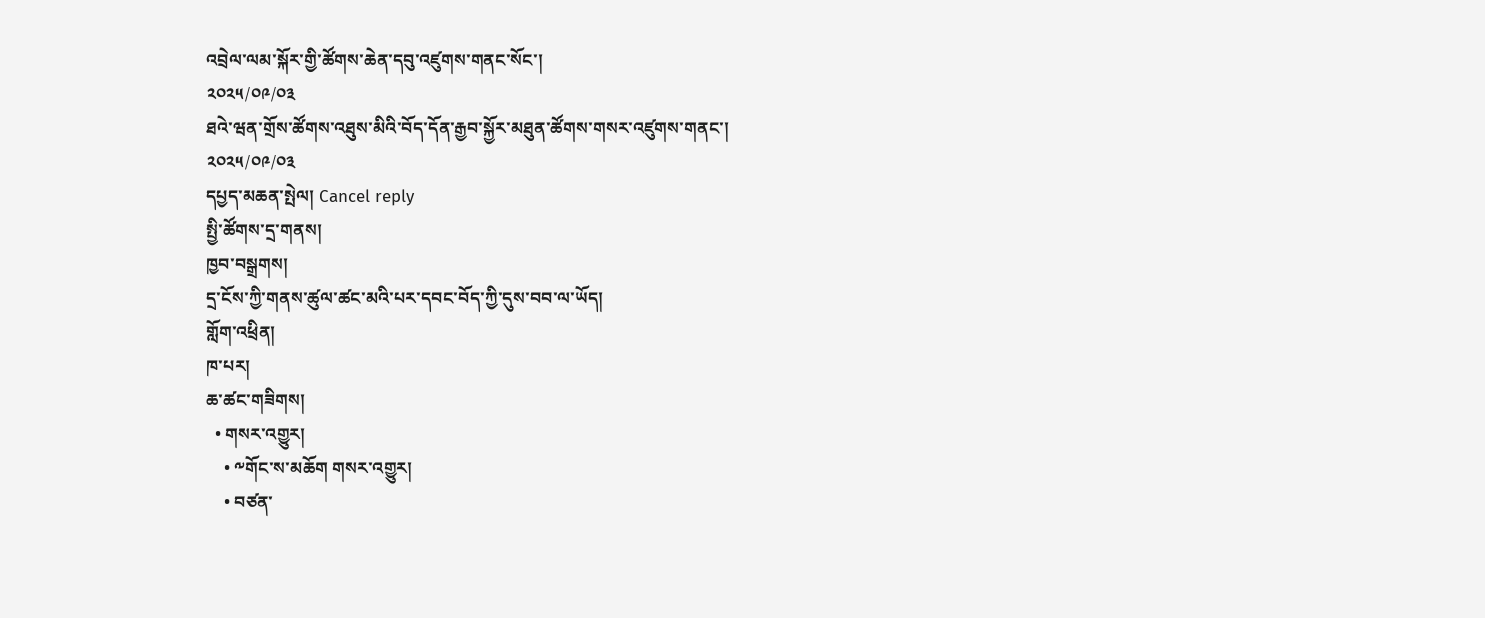འབྲེལ་ལམ་སྐོར་གྱི་ཚོགས་ཆེན་དབུ་འཛུགས་གནང་སོང་།
༢༠༢༥/༠༩/༠༣
ཐའེ་ཝན་གྲོས་ཚོགས་འཐུས་མིའི་བོད་དོན་རྒྱབ་སྐྱོར་མཐུན་ཚོགས་གསར་འཛུགས་གནང་།
༢༠༢༥/༠༩/༠༣
དཔྱད་མཆན་སྤེལ། Cancel reply
སྤྱི་ཚོགས་དྲ་གནས།
ཁྱབ་བསྒྲགས།
དྲ་ངོས་ཀྱི་གནས་ཚུལ་ཚང་མའི་པར་དབང་བོད་ཀྱི་དུས་བབ་ལ་ཡོད།
གློག་འཕྲིན།
ཁ་པར།
ཆ་ཚང་གཟིགས།
  • གསར་འགྱུར།
    • ༸གོང་ས་མཆོག གསར་འགྱུར།
    • བཙན་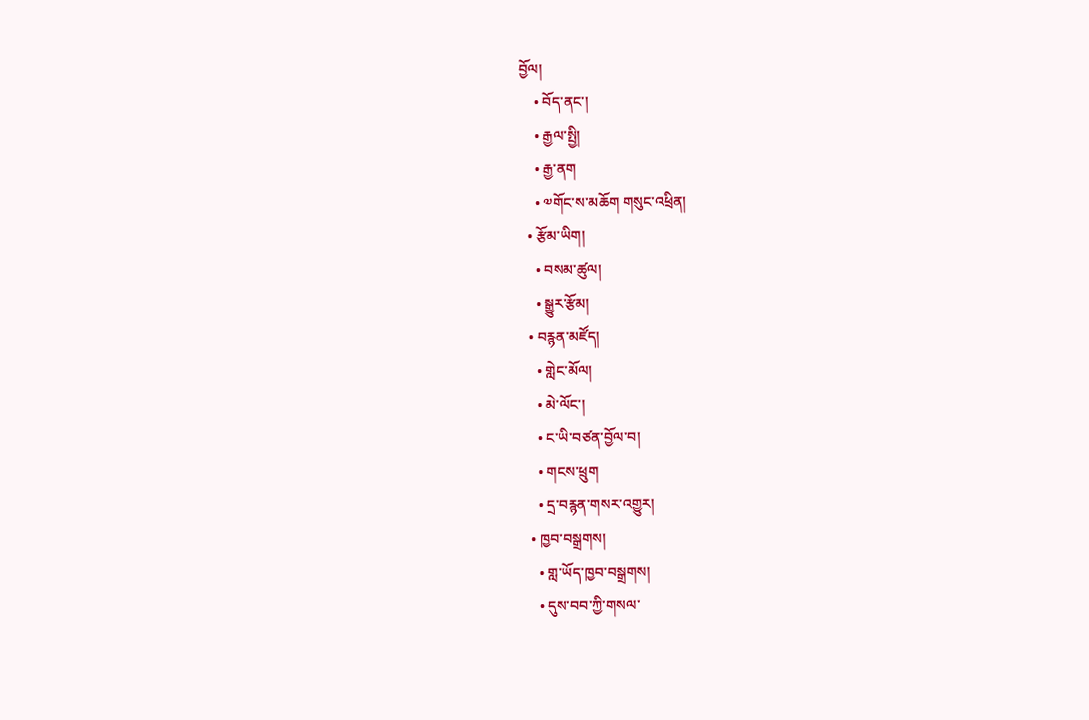བྱོལ།
    • བོད་ནང་།
    • རྒྱལ་སྤྱི།
    • རྒྱ་ནག
    • ༧གོང་ས་མཆོག གསུང་འཕྲིན།
  • རྩོམ་ཡིག།
    • བསམ་ཚུལ།
    • སྒྱུར་རྩོམ།
  • བརྙན་མཛོད།
    • གླེང་མོལ།
    • མེ་ལོང་།
    • ང་ཡི་བཙན་བྱོལ་བ།
    • གངས་ཕྲུག
    • དྲ་བརྙན་གསར་འགྱུར།
  • ཁྱབ་བསྒྲགས།
    • གླ་ཡོད་ཁྱབ་བསྒྲགས།
    • དུས་བབ་ཀྱི་གསལ་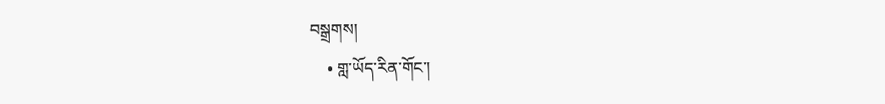བསྒྲགས།
    • གླ་ཡོད་རིན་གོང་།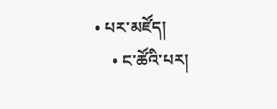• པར་མཛོད།
    • ང་ཚོའི་པར།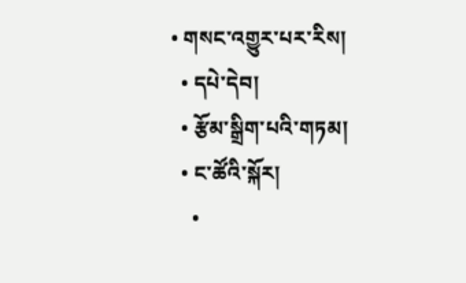• གསང་འགྱུར་པར་རིས།
  • དཔེ་དེབ།
  • རྩོམ་སྒྲིག་པའི་གཏམ།
  • ང་ཚོའི་སྐོར།
    •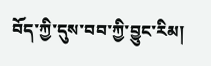བོད་ཀྱི་དུས་བབ་ཀྱི་བྱུང་རིམ།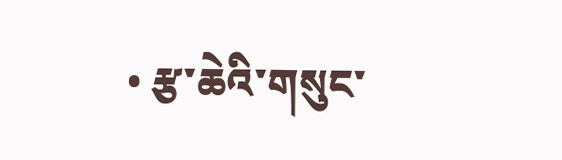• རྩ་ཆེའི་གསུང་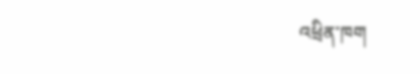འཕྲིན་ཁག